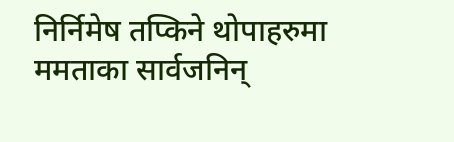निर्निमेष तप्किने थोपाहरुमा
ममताका सार्वजनिन्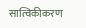सात्विकीकरण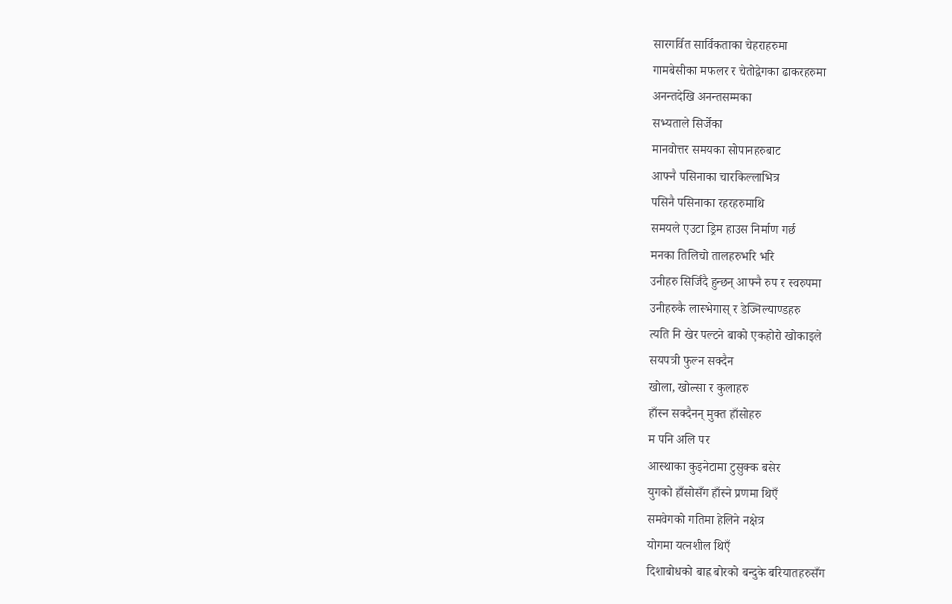सारगर्वित सार्विकताका चेहराहरुमा
गामबेसीका मफलर र चेतोद्वेगका ढाकरहरुमा
अनन्तदेखि अनन्तसम्मका
सभ्यताले सिर्जेका
मानवोत्तर समयका सोपानहरुबाट
आफ्नै पसिनाका चारकिल्लाभित्र
पसिनै पसिनाका रहरहरुमाथि
समयले एउटा ड्रिम हाउस निर्माण गर्छ
मनका तिलिचो तालहरुभरि भरि
उनीहरु सिर्जिदै हुन्छन् आफ्नै रुप र स्वरुपमा
उनीहरुकै लास्भेगास् र डेज्निल्याण्डहरु
त्यति नि खेर पल्टने बाको एकहोरो खोकाइले
सयपत्री फुल्न सक्दैन
खोला, खोल्सा र कुलाहरु
हाँस्न सक्दैनन् मुक्त हाँसोहरु
म पनि अलि पर
आस्थाका कुइनेटामा टुसुक्क बसेर
युगको हाँसोसँग हाँस्ने प्रणमा थिएँ
समवेगको गतिमा हेलिने नक्षेत्र
योगमा यत्नशील थिएँ
दिशाबोधको बाह्र बोरको बन्दुके बरियातहरुसँग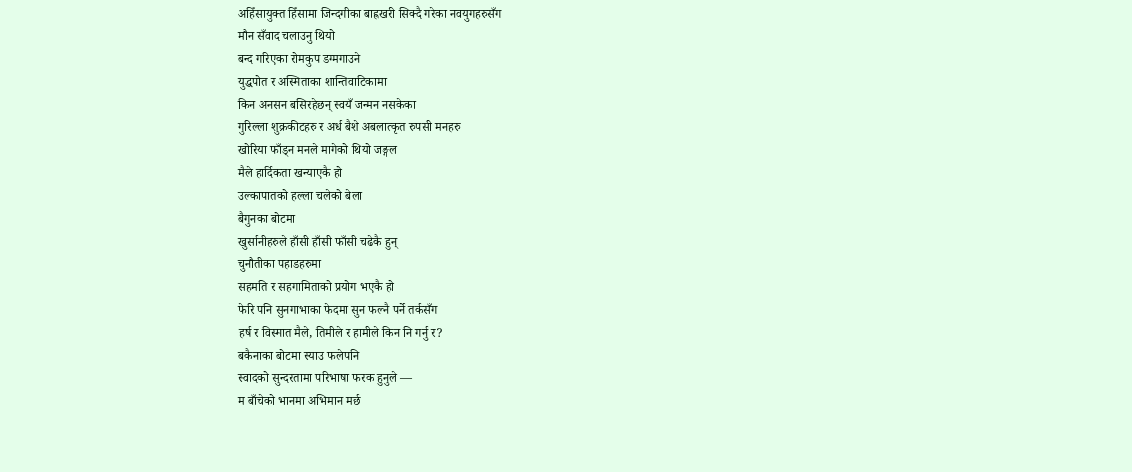अहिँसायुक्त हिँसामा जिन्दगीका बाह्रखरी सिक्दै गरेका नवयुगहरुसँग
मौन सँवाद चलाउनु थियो
बन्द गरिएका रोमकुप डग्मगाउने
युद्धपोत र अस्मिताका शान्तिवाटिकामा
किन अनसन बसिरहेछन् स्वयँ जन्मन नसकेका
गुरिल्ला शुक्रकीटहरु र अर्ध बैशे अबलात्कृत रुपसी मनहरु
खोरिया फाँड्न मनले मागेको थियो जङ्गल
मैले हार्दिकता खन्याएकै हो
उल्कापातको हल्ला चलेको बेला
बैगुनका बोटमा
खुर्सानीहरुले हाँसी हाँसी फाँसी चढेकै हुन्
चुनौतीका पहाडहरुमा
सहमति र सहगामिताको प्रयोग भएकै हो
फेरि पनि सुनगाभाका फेदमा सुन फल्नै पर्ने तर्कसँग
हर्ष र विस्मात मैले, तिमीले र हामीले किन नि गर्नु र?
बकैनाका बोटमा स्याउ फलेपनि
स्वादको सुन्दरतामा परिभाषा फरक हुनुले —
म बाँचेको भानमा अभिमान मर्छ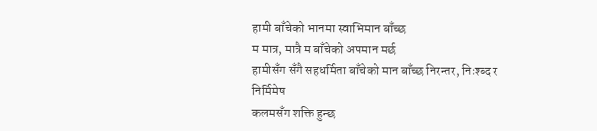हामी बाँचेको भानमा स्वाभिमान बाँच्छ
म मात्र, मात्रै म बाँचेको अपमान मर्छ
हामीसँग सँगै सहधर्मिता बाँचेको मान बाँच्छ निरन्तर, निःश्ब्द र निर्मिमेष
कलमसँग शक्ति हुन्छ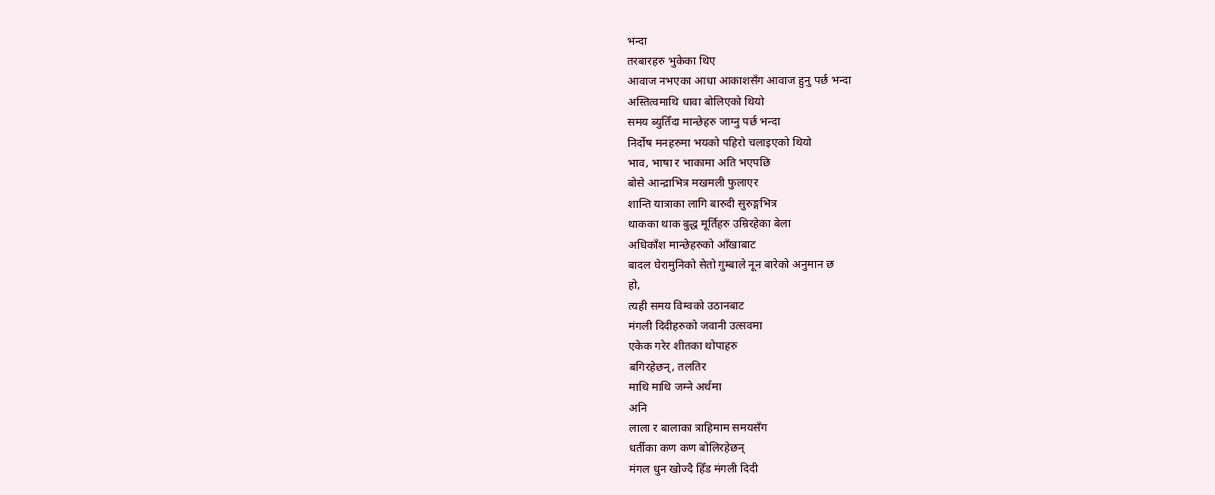भन्दा
तरबारहरु भुकेका थिए
आवाज नभएका आधा आकाशसँग आवाज हुनु पर्छ भन्दा
अस्तित्वमाथि धावा बोलिएको थियो
समय ब्युतिँदा मान्छेहरु जाग्नु पर्छ भन्दा
निर्दोष मनहरुमा भयको पहिरो चलाइएको थियो
भाव, भाषा र भाकामा अति भएपछि
बोसे आन्द्राभित्र मखमली फुलाएर
शान्ति यात्राका लागि बारुदी सुरुङ्गभित्र
थाकका थाक बुद्ध मूर्तिहरु उम्रिरहेका बेला
अधिकाँश मान्छेहरुको आँखाबाट
बादल घेरामुनिको सेतो गुम्बाले नून बारेको अनुमान छ
हो,
त्यही समय विम्वको उठानबाट
मंगली दिदीहरुको जवानी उत्सवमा
एकेक गरेर शीतका थोपाहरु
बगिरहेछन्, तलतिर
माथि माथि जम्ने अर्थमा
अनि
लाला र बालाका त्राहिमाम समयसँग
धर्तीका कण कण बोलिरहेछन्
मंगल धुन खोज्दै हिँड मंगली दिदी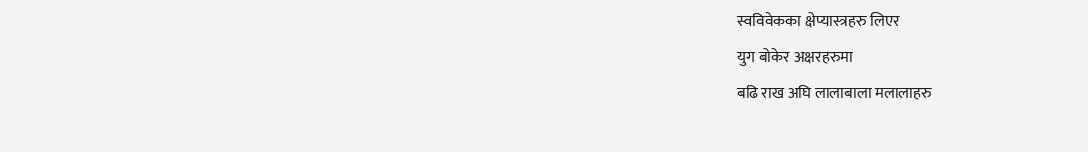स्वविवेकका क्षेप्यास्त्रहरु लिएर
युग बोकेर अक्षरहरुमा
बढि राख अघि लालाबाला मलालाहरु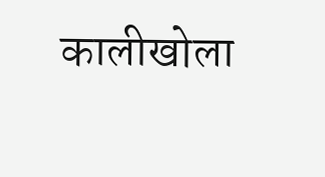कालीखोला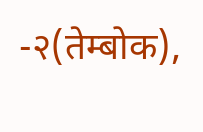-२(तेम्बोक),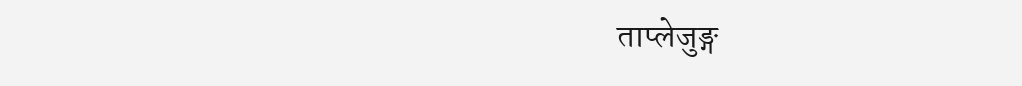ताप्लेजुङ्ग